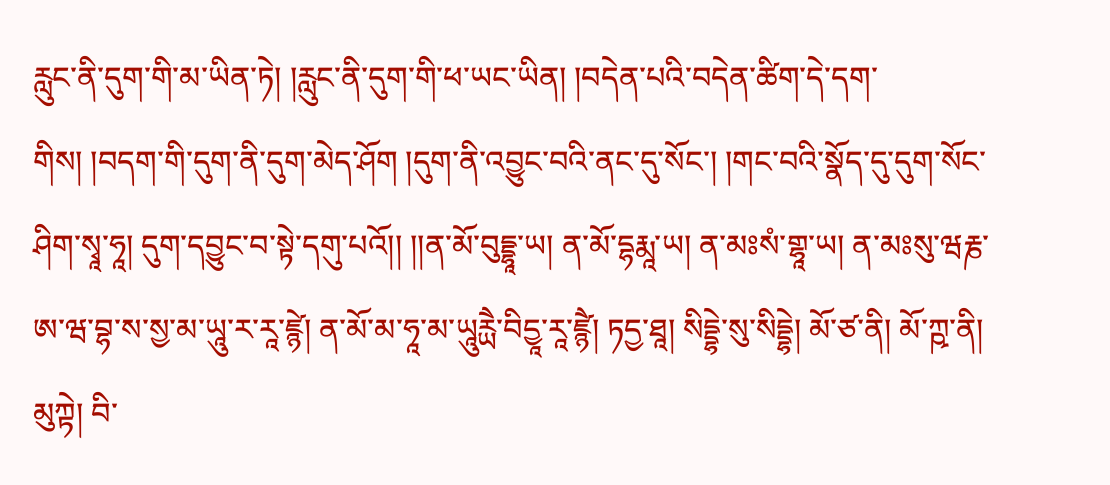རླུང་ནི་དུག་གི་མ་ཡིན་ཏེ། །རླུང་ནི་དུག་གི་ཕ་ཡང་ཡིན། །བདེན་པའི་བདེན་ཚིག་དེ་དག་གིས། །བདག་གི་དུག་ནི་དུག་མེད་ཤོག །དུག་ནི་འབྱུང་བའི་ནང་དུ་སོང་། །གང་བའི་སྣོད་དུ་དུག་སོང་ཤིག་སྭཱ་ཧཱ། དུག་དབྱུང་བ་སྟེ་དགུ་པའོ།། །།ན་མོ་བུདྡྷཱ་ཡ། ན་མོ་དྷརྨཱ་ཡ། ན་མཿསཾ་གྷཱ་ཡ། ན་མཿསུ་ཝརྞ་ཨ་ཝ་བྷ་ས་སྱ་མ་ཡཱུ་ར་རཱ་ཛྙེ། ན་མོ་མ་ཧཱ་མ་ཡཱུརྻཻ་བིདྱཱ་རཱ་ཛྙཻ། ཏདྱ་ཐཱ། སིདྡྷེ་སུ་སིདྡྷེ། མོ་ཙ་ནི། མོ་ཀྵ་ནི། མུཀྟེ། བི་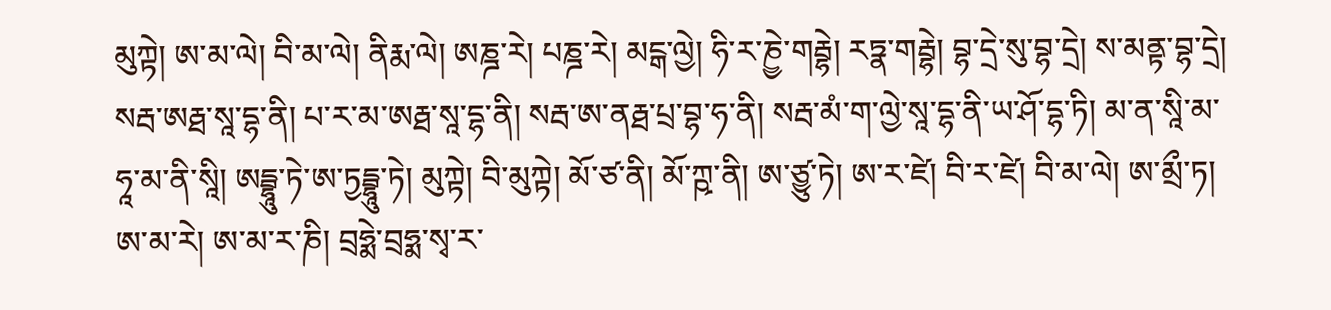མུཀྟེ། ཨ་མ་ལེ། བི་མ་ལེ། ནིརྨ་ལེ། ཨཎྜ་རེ། པཎྜ་རེ། མངྒ་ལྱེ། ཧི་ར་ཎྱེ་གརྦྷེ། རཏྣ་གརྦྷེ། བྷ་དྲེ་སུ་བྷ་དྲེ། ས་མནྟ་བྷ་དྲེ། སརྦ་ཨརྠ་སཱ་དྷ་ནི། པ་ར་མ་ཨརྠ་སཱ་དྷ་ནི། སརྦ་ཨ་ནརྠ་པྲ་བྷ་ཧ་ནི། སརྦ་མཾ་ག་ལྱེ་སཱ་དྷ་ནི་ཡ་ཤོ་དྷ་ཏི། མ་ན་སཱི་མ་ཧཱ་མ་ནི་སཱི། ཨདྦྷཱུ་ཏེ་ཨ་ཏྱདྦྷཱུ་ཏེ། མུཀྟེ། བི་མུཀྟེ། མོ་ཙ་ནི། མོ་ཀྵ་ནི། ཨ་ཙྱུ་ཏེ། ཨ་ར་ཛེ། བི་ར་ཛེ། བི་མ་ལེ། ཨ་མྲྀ་ཏ། ཨ་མ་རེ། ཨ་མ་ར་ཎི། བྲཧྨེ་བྲཧྨ་སྭ་ར་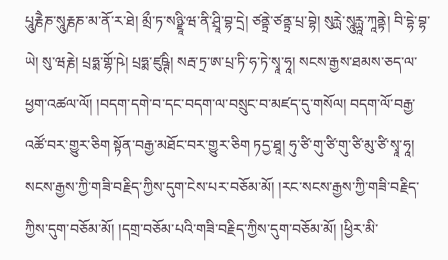པཱུརྞཻཎ་སཱུརྞཎ་མ་ནོ་ར་ཐེ། མྲྀ་ཏ་སཉྫཱི་ཝ་ནི་ཤྲཱི་བྷ་དྲེ། ཙནྟྲེ་ཙནྟྲ་པྲ་བྷེ། སུརྻེ་སཱུརྻཱ་ཀཱནྟེ། བི་དྷེ་བྷ་ཡེ། སུ་ཝརྞེ། པྲཧྨ་གྷོ་ཥེ། པྲཧྨ་ཛུཥྚི། སརྦ་ཏྲ་ཨ་པྲ་ཏི་ཧ་ཏེ་སྭཱ་ཧཱ། སངས་རྒྱས་ཐམས་ཅད་ལ་ཕྱག་འཚལ་ལོ། །བདག་དགེ་བ་དང་བདག་ལ་བསྲུང་བ་མཛད་དུ་གསོལ། བདག་ལོ་བརྒྱ་འཚོ་བར་གྱུར་ཅིག སྟོན་བརྒྱ་མཐོང་བར་གྱུར་ཅིག ཏདྱ་ཐཱ། ཧུ་ཙི་གུ་ཙི་གུ་ཙི་མུ་ཙི་སྭཱ་ཧཱ། སངས་རྒྱས་ཀྱི་གཟི་བརྗིད་ཀྱིས་དུག་ངེས་པར་བཅོམ་མོ། །རང་སངས་རྒྱས་ཀྱི་གཟི་བརྗིད་ཀྱིས་དུག་བཅོམ་མོ། །དགྲ་བཅོམ་པའི་གཟི་བརྗིད་ཀྱིས་དུག་བཅོམ་མོ། །ཕྱིར་མི་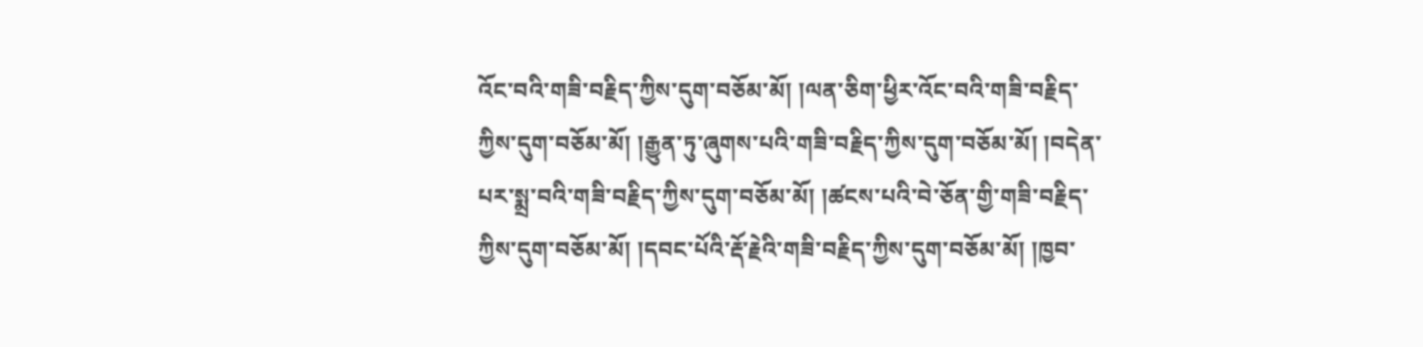འོང་བའི་གཟི་བརྗིད་ཀྱིས་དུག་བཅོམ་མོ། །ལན་ཅིག་ཕྱིར་འོང་བའི་གཟི་བརྗིད་ཀྱིས་དུག་བཅོམ་མོ། །རྒྱུན་ཏུ་ཞུགས་པའི་གཟི་བརྗིད་ཀྱིས་དུག་བཅོམ་མོ། །བདེན་པར་སྨྲ་བའི་གཟི་བརྗིད་ཀྱིས་དུག་བཅོམ་མོ། །ཚངས་པའི་བེ་ཅོན་གྱི་གཟི་བརྗིད་ཀྱིས་དུག་བཅོམ་མོ། །དབང་པོའི་རྡོ་རྗེའི་གཟི་བརྗིད་ཀྱིས་དུག་བཅོམ་མོ། །ཁྱབ་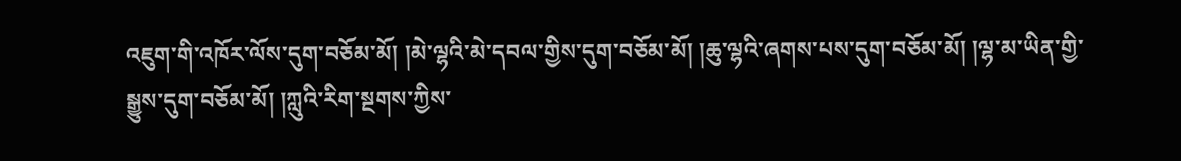འཇུག་གི་འཁོར་ལོས་དུག་བཅོམ་མོ། །མེ་ལྷའི་མེ་དབལ་གྱིས་དུག་བཅོམ་མོ། །ཆུ་ལྷའི་ཞགས་པས་དུག་བཅོམ་མོ། །ལྷ་མ་ཡིན་གྱི་སྒྱུས་དུག་བཅོམ་མོ། །ཀླུའི་རིག་སྔགས་ཀྱིས་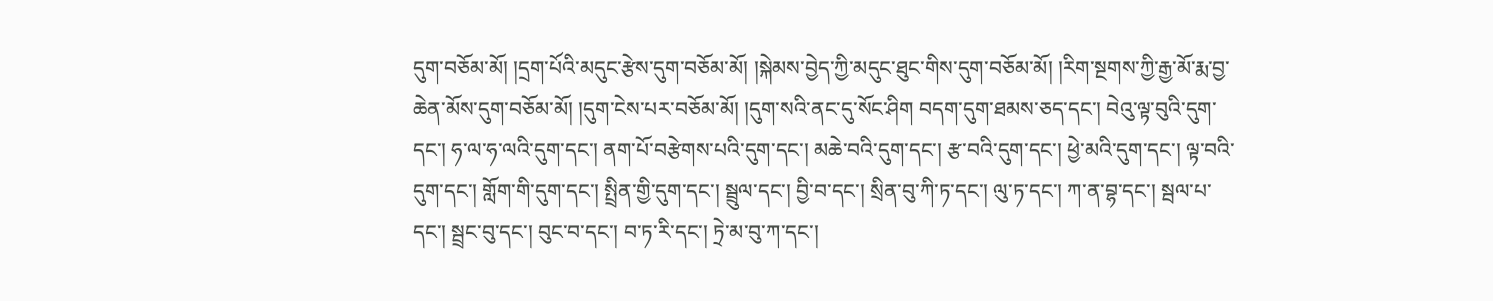དུག་བཅོམ་མོ། །དྲག་པོའི་མདུང་རྩེས་དུག་བཅོམ་མོ། །སྐེམས་བྱེད་ཀྱི་མདུང་ཐུང་གིས་དུག་བཅོམ་མོ། །རིག་སྔགས་ཀྱི་རྒྱ་མོ་རྨ་བྱ་ཆེན་མོས་དུག་བཅོམ་མོ། །དུག་ངེས་པར་བཅོམ་མོ། །དུག་སའི་ནང་དུ་སོང་ཤིག བདག་དུག་ཐམས་ཅད་དང་། བེའུ་ལྟ་བུའི་དུག་དང་། ཧ་ལ་ཧ་ལའི་དུག་དང་། ནག་པོ་བརྩེགས་པའི་དུག་དང་། མཆེ་བའི་དུག་དང་། རྩ་བའི་དུག་དང་། ཕྱེ་མའི་དུག་དང་། ལྟ་བའི་དུག་དང་། གློག་གི་དུག་དང་། སྤྲིན་གྱི་དུག་དང་། སྦྲུལ་དང་། བྱི་བ་དང་། སྲིན་བུ་ཀི་ཏ་དང་། ལུ་ཏ་དང་། ཀ་ན་བྷ་དང་། སྦལ་པ་དང་། སྦྲང་བུ་དང་། བུང་བ་དང་། བ་ཏ་རི་དང་། ཏྲེ་མ་བུ་ཀ་དང་།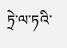ཏྲེ་ལ་ཏའི་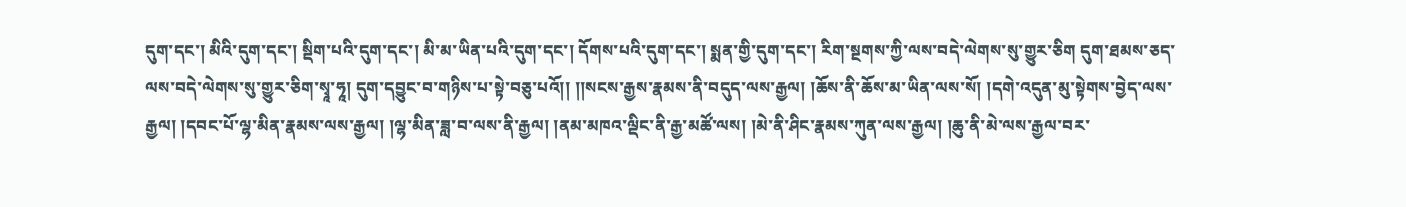དུག་དང་། མིའི་དུག་དང་། སྡིག་པའི་དུག་དང་། མི་མ་ཡིན་པའི་དུག་དང་། དོགས་པའི་དུག་དང་། སྨན་གྱི་དུག་དང་། རིག་སྔགས་ཀྱི་ལས་བདེ་ལེགས་སུ་གྱུར་ཅིག དུག་ཐམས་ཅད་ལས་བདེ་ལེགས་སུ་གྱུར་ཅིག་སྭཱ་ཧཱ། དུག་དབྱུང་བ་གཉིས་པ་སྟེ་བཅུ་པའོ།། །།སངས་རྒྱས་རྣམས་ནི་བདུད་ལས་རྒྱལ། །ཆོས་ནི་ཆོས་མ་ཡིན་ལས་སོ། །དགེ་འདུན་མུ་སྟེགས་བྱེད་ལས་རྒྱལ། །དབང་པོ་ལྷ་མིན་རྣམས་ལས་རྒྱལ། །ལྷ་མིན་ཟླ་བ་ལས་ནི་རྒྱལ། །ནམ་མཁའ་ལྡིང་ནི་རྒྱ་མཚོ་ལས། །མེ་ནི་ཤིང་རྣམས་ཀུན་ལས་རྒྱལ། །ཆུ་ནི་མེ་ལས་རྒྱལ་བར་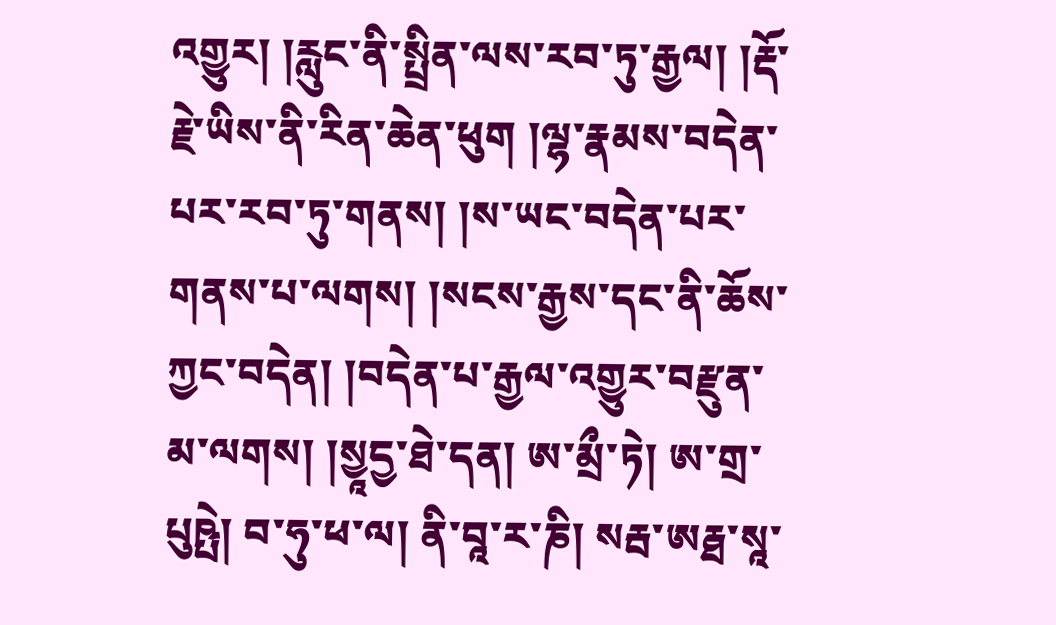འགྱུར། །རླུང་ནི་སྤྲིན་ལས་རབ་ཏུ་རྒྱལ། །རྡོ་རྗེ་ཡིས་ནི་རིན་ཆེན་ཕུག །ལྷ་རྣམས་བདེན་པར་རབ་ཏུ་གནས། །ས་ཡང་བདེན་པར་གནས་པ་ལགས། །སངས་རྒྱས་དང་ནི་ཆོས་ཀྱང་བདེན། །བདེན་པ་རྒྱལ་འགྱུར་བརྫུན་མ་ལགས། །སྱཱདྱ་ཐེ་དན། ཨ་མྲྀ་ཏེ། ཨ་གྲ་པུཥྤེ། བ་ཧུ་ཕ་ལ། ནི་བཱ་ར་ཎི། སརྦ་ཨརྠ་སཱ་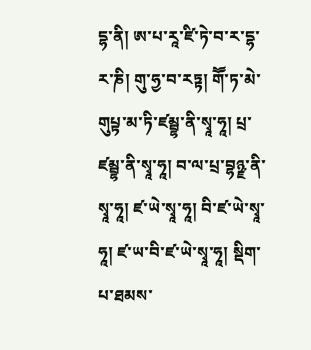དྷ་ནི། ཨ་པ་རཱ་ཛི་ཏེ་བ་ར་དྷ་ར་ཎི། གུ་ཧྱ་བ་རཏྟ། གཽ་ཏ་མེ་གུཔྟ་མ་ཏི་ཛམྦྷ་ནི་སྭཱ་ཧཱ། པྲ་ཛམྦྷ་ནི་སྭཱ་ཧཱ། བ་ལ་པྲ་བྷཉྫ་ནི་སྭཱ་ཧཱ། ཛ་ཡེ་སྭཱ་ཧཱ། བི་ཛ་ཡེ་སྭཱ་ཧཱ། ཛ་ཡ་བི་ཛ་ཡེ་སྭཱ་ཧཱ། སྡིག་པ་ཐམས་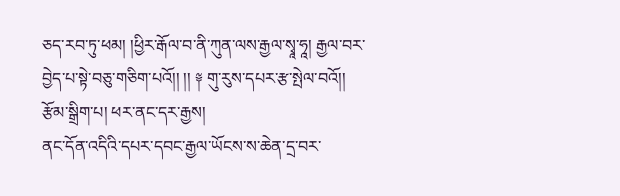ཅད་རབ་ཏུ་ཕམ། །ཕྱིར་རྒོལ་བ་ནི་ཀུན་ལས་རྒྱལ་སྭཱ་ཧཱ། རྒྱལ་བར་བྱེད་པ་སྟེ་བཅུ་གཅིག་པའོ།། །། ༈ གུ་རུས་དཔར་རྩ་སྤེལ་བའོ།།
རྩོམ་སྒྲིག་པ། ཕར་ནང་དར་རྒྱས།
ནང་དོན་འདིའི་དཔར་དབང་རྒྱལ་ཡོངས་ས་ཆེན་དྲ་བར་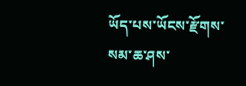ཡོད་པས་ཡོངས་རྫོགས་སམ་ཆ་ཤས་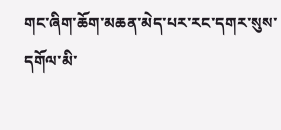གང་ཞིག་ཆོག་མཆན་མེད་པར་རང་དགར་སུས་དགོལ་མི་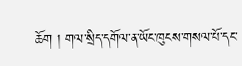ཆོག ། གལ་སྲིད་དགོལ་ན་ཡོང་ཁུངས་གསལ་པོ་དང་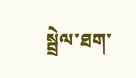སྦྲེལ་ཐག་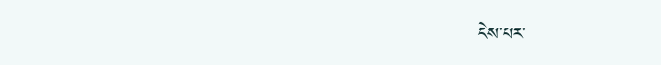ངེས་པར་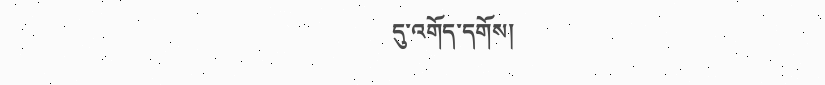དུ་འགོད་དགོས།